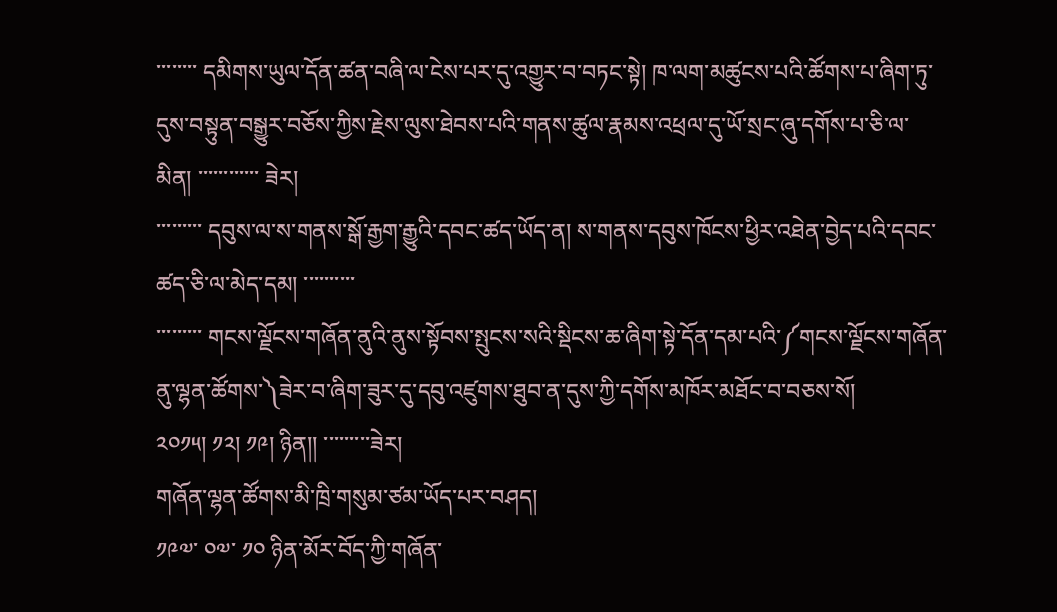་་་་་་་་ དམིགས་ཡུལ་དོན་ཚན་བཞི་ལ་ངེས་པར་དུ་འགྱུར་བ་བཏང་སྟེ། ཁ་ལག་མཚུངས་པའི་ཚོགས་པ་ཞིག་ཏུ་དུས་བསྟུན་བསྒྱུར་བཅོས་ཀྱིས་རྗེས་ལུས་ཐེབས་པའི་གནས་ཚུལ་རྣམས་འཕྲལ་དུ་ཡོ་སྲང་ཞུ་དགོས་པ་ཅི་ལ་མིན། ་་་་་་་་་་་་ ཟེར།
་་་་་་་་་ དབུས་ལ་ས་གནས་སྒོ་རྒྱག་རྒྱུའི་དབང་ཚད་ཡོད་ན། ས་གནས་དབུས་ཁོངས་ཕྱིར་འཐེན་བྱེད་པའི་དབང་ཚད་ཅི་ལ་མེད་དམ། ་་་་་་་་་་
་་་་་་་་་ གངས་ལྗོངས་གཞོན་ནུའི་ནུས་སྟོབས་སྤུངས་སའི་སྡིངས་ཆ་ཞིག་སྟེ་དོན་དམ་པའི་༼གངས་ལྗོངས་གཞོན་ནུ་ལྷན་ཚོགས་༽ཟེར་བ་ཞིག་ཟུར་དུ་དབུ་འཛུགས་ཐུབ་ན་དུས་ཀྱི་དགོས་མཁོར་མཐོང་བ་བཅས་སོ།
༢༠༡༥། ༡༢། ༡༩། ཉིན།། ་་་་་་་་་ཟེར།
གཞོན་ལྷན་ཚོགས་མི་ཁྲི་གསུམ་ཙམ་ཡོད་པར་བཤད།
༡༩༧་ ༠༧་ ༡༠ ཉིན་མོར་བོད་ཀྱི་གཞོན་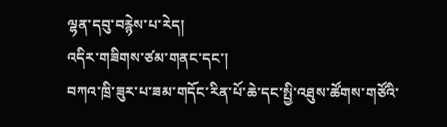ལྷན་དབུ་བརྙེས་པ་རེད།
འདིར་གཟིགས་ཙམ་གནང་དང་།
བཀའ་ཁྲི་ཟུར་པ་ཟམ་གདོང་རིན་པོ་ཆེ་དང་སྤྱི་འཐུས་ཚོགས་གཙོའི་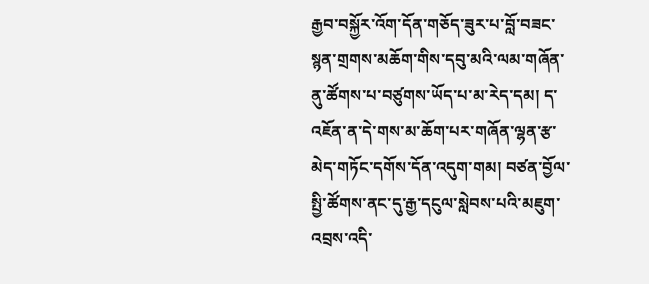རྒྱབ་བསྐྱོར་འོག་དོན་གཅོད་ཟུར་པ་བློ་བཟང་སྙན་གྲགས་མཆོག་གིས་དབུ་མའི་ལམ་གཞོན་ནུ་ཚོགས་པ་བཙུགས་ཡོད་པ་མ་རེད་དམ། ད་འཇོན་ན་དེ་གས་མ་ཆོག་པར་གཞོན་ལྷན་རྩ་མེད་གཏོང་དགོས་དོན་འདུག་གམ། བཙན་བྱོལ་སྤྱི་ཚོགས་ནང་དུ་རྒྱ་དངུལ་སླེབས་པའི་མཇུག་འབྲས་འདི་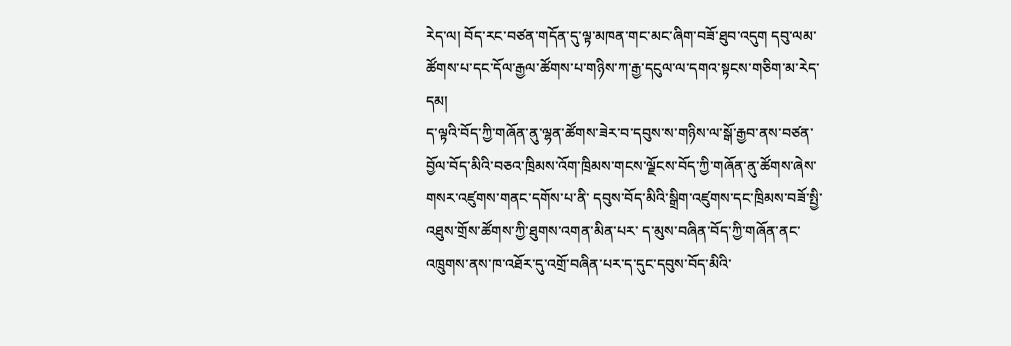རེད་ལ། བོད་རང་བཙན་གདོན་དུ་ལྟ་མཁན་གང་མང་ཞིག་བཟོ་ཐུབ་འདུག དབུ་ལམ་ཚོགས་པ་དང་དོལ་རྒྱལ་ཚོགས་པ་གཉིས་ཀ་རྒྱ་དངུལ་ལ་དགའ་སྟངས་གཅིག་མ་རེད་དམ།
ད་ལྟའི་བོད་ཀྱི་གཞོན་ནུ་ལྷན་ཚོགས་ཟེར་བ་དབུས་ས་གཉིས་ལ་སྒོ་རྒྱབ་ནས་བཙན་བྱོལ་བོད་མིའི་བཅའ་ཁྲིམས་འོག་ཁྲིམས་གངས་ལྗོངས་བོད་ཀྱི་གཞོན་ནུ་ཚོགས་ཞེས་གསར་འཛུགས་གནང་དགོས་པ་ནི་ དབུས་བོད་མིའི་སྒྲིག་འཛུགས་དང་ཁྲིམས་བཟོ་སྤྱི་འཐུས་གྲོས་ཚོགས་ཀྱི་ཐུགས་འགན་མིན་པར་ ད་མུས་བཞིན་བོད་ཀྱི་གཞོན་ནང་འཁྲུགས་ནས་ཁ་འཐོར་དུ་འགྲོ་བཞིན་པར་ད་དུང་དབུས་བོད་མིའི་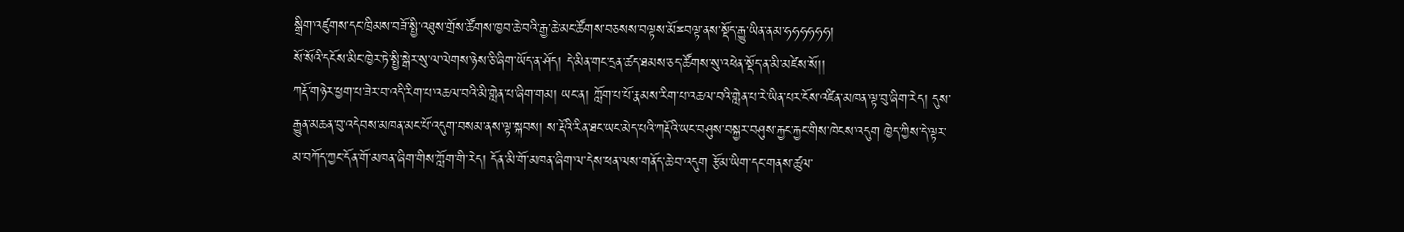སྒྲིག་འཛུགས་དང་ཁྲིམས་བཟོ་སྤྱི་འཐུས་གྲོས་ཚོགས་ཁྱབ་ཆེ་བའི་རྒྱ་ཆེ་མང་ཚོགས་བཅསས་བལྟས་མོྈབལྟ་ནས་སྡོད་རྒྱུ་ཡིན་ནམ་ཧཧཧཧཧཧ།
སོ་སོའི་དངོས་མིང་ཁྱེར་ཏེ་སྤྱི་སྒེར་སུ་ལ་ལེགས་ཉེས་ཅི་ཞིག་ཡོད་ན་ཤོད། དེ་མིན་གང་དྲན་ཚད་ཐམས་ཅད་ཚོགས་སུ་འཕེན་སྡོད་ན་མི་མཛེས་སོ།།
ཀརྡོ་གཉེར་ཕྱག་པ་ཟེར་བ་འདི་རིག་པ་འཆལ་བའི་མི་གླེན་པ་ཞིག་གམ། ཡང་ན། ཀློག་པ་པོ་རྣམས་རིག་པ་འཆལ་བའི་གླེན་པ་རེ་ཡིན་པར་ངོས་འཛིན་མཁན་ལྟ་བུ་ཞིག་རེད། དུས་རྒྱུན་མཆན་བུ་འདེབས་མཁན་མང་པོ་འདུག་བསམ་ནས་ལྟ་སྐབས། ས་རྡོའི་རིན་ཐང་ཡང་མེད་པའི་ཀརྡོའི་ཡང་བཤུས་བསྐྱར་བཤུས་རྐྱང་རྐྱང་གིས་ཁེངས་འདུག ཁྱེད་ཀྱིས་དེ་ལྟར་མ་བཀོད་ཀྱང་དོན་གོ་མཁན་ཞིག་གིས་ཀློག་གི་རེད། དོན་མི་གོ་མཁན་ཞིག་ལ་དེས་ཕན་ལས་གནོད་ཆེ་བ་འདུག རྩོམ་ཡིག་དང་གནས་ཚུལ་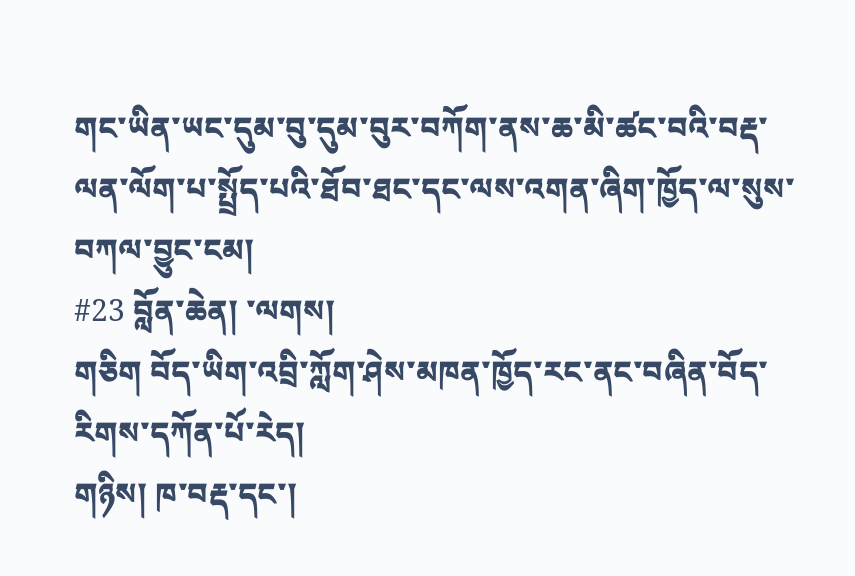གང་ཡིན་ཡང་དུམ་བུ་དུམ་བུར་བཀོག་ནས་ཆ་མི་ཚང་བའི་བརྡ་ལན་ལོག་པ་སྤྲོད་པའི་ཐོབ་ཐང་དང་ལས་འགན་ཞིག་ཁྱོད་ལ་སུས་བཀལ་བྱུང་ངམ།
#23 བློན་ཆེན། ་ལགས།
གཅིག བོད་ཡིག་འབྲི་ཀློག་ཤེས་མཁན་ཁྱོད་རང་ནང་བཞིན་བོད་རིགས་དཀོན་པོ་རེད།
གཉིས། ཁ་བརྡ་དང་།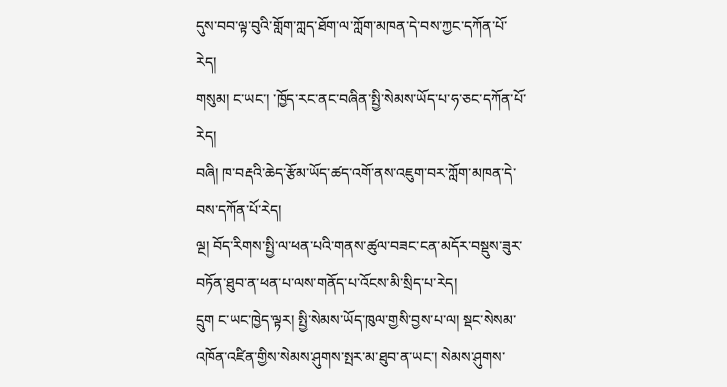དུས་བབ་ལྟ་བུའི་གློག་ཀླད་ཐོག་ལ་ཀློག་མཁན་དེ་བས་ཀྱང་དཀོན་པོ་རེད།
གསུམ། ང་ཡང་། ་ཁྱོད་རང་ནང་བཞིན་སྤྱི་སེམས་ཡོད་པ་ཧ་ཅང་དཀོན་པོ་རེད།
བཞི། ཁ་བརྡའི་ཆེད་རྩོམ་ཡོད་ཚད་འགོ་ནས་འཇུག་བར་ཀློག་མཁན་དེ་བས་དཀོན་པོ་རེད།
ལྔ། བོད་རིགས་སྤྱི་ལ་ཕན་པའི་གནས་ཚུལ་བཟང་ངན་མདོར་བསྡུས་ཟུར་བཏོན་ཐུབ་ན་ཕན་པ་ལས་གནོད་པ་འོངས་མི་སྲིད་པ་རེད།
དྲུག ང་ཡང་ཁྱེད་ལྟར། སྤྱི་སེམས་ཡོད་ཁུལ་གྱསི་བྱས་པ་ལ། སྡང་སེསམ་འཁོན་འཛིན་གྱིས་སེམས་ཤུགས་སྤར་མ་ཐུབ་ན་ཡང་། སེམས་ཤུགས་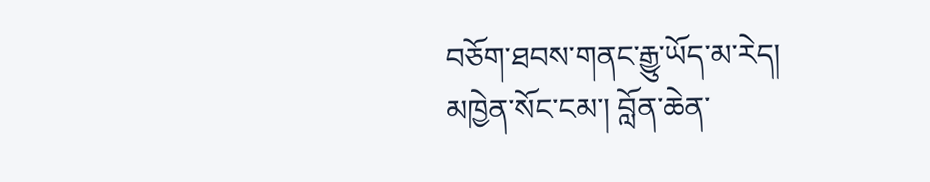བཅོག་ཐབས་གནང་རྒྱུ་ཡོད་མ་རེད།
མཁྱེན་སོང་ངམ་། བློན་ཆེན་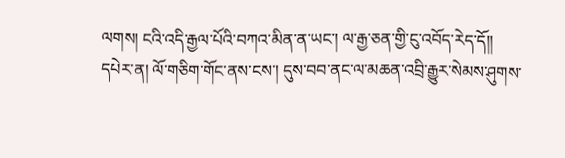ལགས། ངའི་འདི་རྒྱལ་པོའི་བཀའ་མིན་ན་ཡང་། ལ་རྒྱ་ཅན་གྱི་ངུ་འབོད་རེད་དོ།།
དཔེར་ན། ལོ་གཅིག་གོང་ནས་ངས་། དུས་བབ་ནང་ལ་མཆན་འབྲི་རྒྱུར་སེམས་ཤུགས་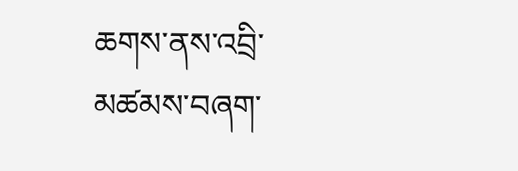ཆགས་ནས་འབྲི་མཚམས་བཞག་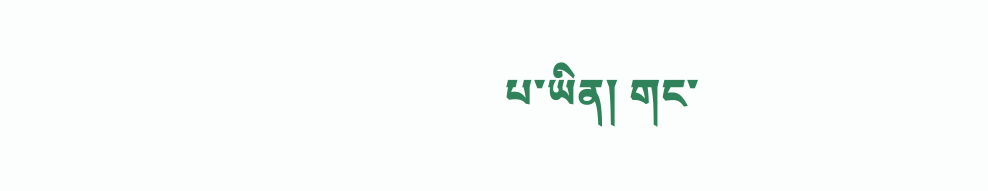པ་ཡིན། གང་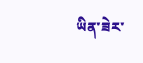ཡིན་ཟེར་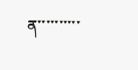ན་་་་་་་་་་